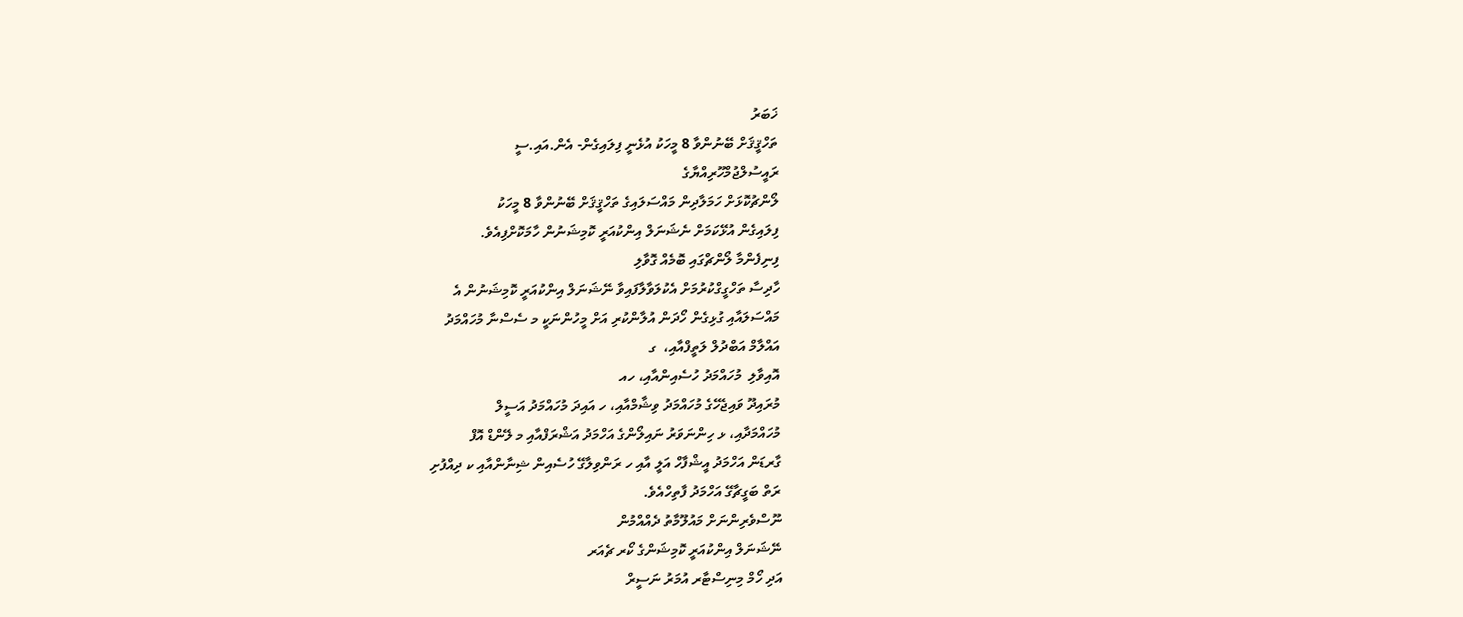ޚަބަރު
ތަހްޤީޤަށް ބޭނުންވާ 8 މީހަކު އުޅެނީ ފިލައިގެން- އެން.އައި.ސީ
ރައީސުލްޖުމްހޫރިއްޔާގެ
ލޯންޗުކޮޅަށް ހަމަލާދިން މައްސަލައިގެ ތަހްޤީޤަށް ބޭނުންވާ 8 މީހަކު
ފިލައިގެން އުޅޭކަމަށް ނެޝަނަލް އިންކުއަރީ ކޮމިޝަނުން ހާމަކޮށްފިއެވެ.
ފިނިފެންމާ ލޯންޗްގައި ބޮމެއް ގޮވާލި
ހާދިސާ ތަހްގީގްކުރުމަށް އެކުލަވާލާފައިވާ ނޭޝަނަލް އިންކުއަރީ ކޮމިޝަނުން އެ
މައްސަލައާއި ގުޅިގެން ހޯދަން އުލާންކުރި އަށް މީހުންނަކީ މ ސެސްނާ މުހައްމަދު
އައްލާމް އަބްދުލް ލަތީފްއާއި،  ގ
އޮއިވާލި  މުހައްމަދު ހުސެއިންއާއި، ހއ
މުރައިދޫ ވައިޖެހޭގެ މުހައްމަދު ވިޝާމްއާއި، ހ އައިދަ މުހައްމަދު އަސީލް
މުހައްމަދާއި، ޅ ހިންނަވަރު ނައިލޯންގެ އަހްމަދު އަޝްރަފްއާއި މ ލޭންޑް އޮފް
ގާރޑަން އަހްމަދު އީޝްފާހް އަލީ އާއި ހ ރަންވިލާގޭ ހުސެއިން ޝިނާންއާއި ކ ދިއްފުށި
ރަތް ބަގީޗާގޭ އަހްމަދު ފާތިހްއެވެ.
ނޫސްވެރިންނަށް މައުލޫމާތު ދެއްއްމުން
ނޭޝަނަލް އިންކުއަރީ ކޮމިޝަންގެ ކޯރ ޗެއަރ
އަދި ހޯމް މިނިސްޓާރ އުމަރު ނަސީރް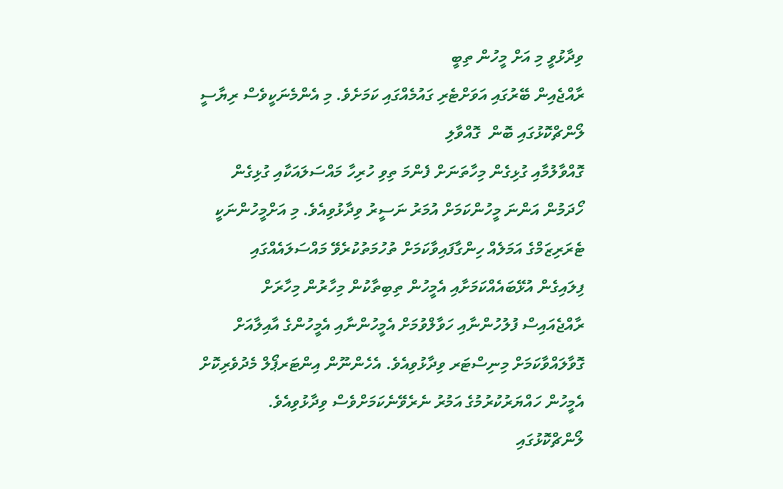ވިދާޅުވީ މި އަށް މީހުން ތިބީ
ރާއްޖެއިން ބޭރުގައި އަވަށްޓެރި ގައުމެއްގައި ކަމަށެވެ. މި އެންމެނަކީވެސް ރިޔާސީ
ލޯންޗްކޮޅުގައި ބޮން  ގޮއްވާލި
ގޮއްވާލުމާއި ގުޅިގެން މިހާތަނަށް ފެންމަ ތިވި ހުރިހާ މައްސަލައަކާއި ގުޅިގެން
ހޯދަމުން އަންނަ މީހުންކަމަށް އުމަރު ނަސީރު ވިދާޅުވިއެވެ. މި އަށްމީހުންނަކީ
ޓެރަރިޒަމްގެ އަމަލެއް ހިންގާފައިވާކަމަށް ތުހުމަތުކުރެވޭ މައްސަލައެއްގައި
ފިލައިގެން އުޅޭބައެއްކަމަށާއި އެމީހުން ތިބިތާކުން މިހާރުން މިހާރަށް
ރާއްޖެއައިސް ފުލުހުންނާއި ހަވާލްވުމަށް އެމީހުންނާއި އެމީހުންގެ އާއިލާއަށް
ގޮވާލައްވާކަމަށް މިނިސްޓަރ ވިދާޅުވިއެވެ. އެހެންނޫން އިންޓަރޕޯލް މެދުވެރިކޮށް
އެމީހުން ހައްޔަރުކުރުމުގެ އަމުރު ނެރެވޭނެކަމަށްވެސް ވިދާޅުވިއެވެ.
ލޯންޗްކޮޅުގައި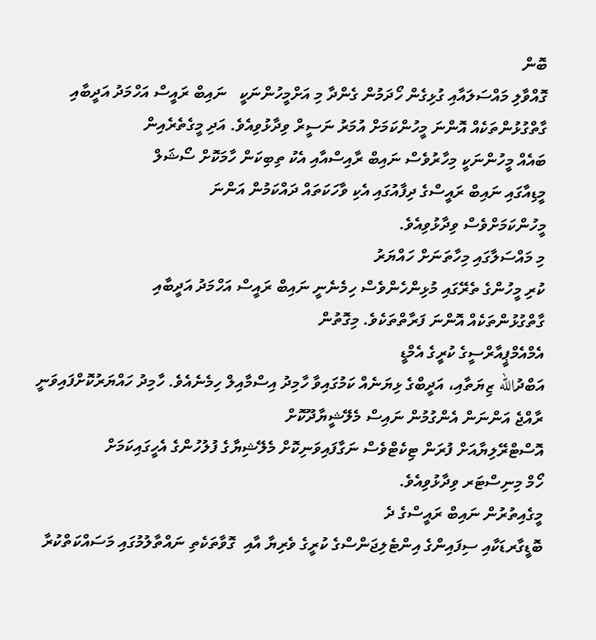ބޮން
ގޮއްވާލި މައްސަލައާއި ގުޅިގެން ހޯދަމުން ގެންދާ މި އަށްމީހުންނަކީ   ނައިބް ރައީސް އަހްމަދު އަދީބާއި
ގާތްގުޅުންތަކެއް އޮންނަ މީހުންކަމަށް އުމަރު ނަސީރް ވިދާޅުވިއެވެ. އަދި މީގެތެރެއިން
ބައެއް މީހުންނަކީ މިހާރުވެސް ނައިބް ރާއިސްއާއި އެކު ތިބިކަން ހާމަކޮށް ސޯޝަލް
މީޑިއާގައި ނައިބް ރައީސްގެ ދިފާއުގައި އެކި ވާހަކަތައް ދައްކަމުން އަންނަ
މީހުންކަމަށްވެސް ވިދާޅުވިއެވެ.
މި މައްސަލާގައި މިހާތަނަށް ހައްޔަރު
ކުރި މީހުންގެ ތެރޭގައި މުޅިންހެންވެސް ހިމެނެނީ ނައިބް ރައީސް އަހްމަދު އަދީބާއި
ގާތްގުޅުންތަކެއް އޮންނަ ފަރާތްތަކެވެ. މިގޮތުން
އެމްއެމްޕީއާރްސީގެ ކުރީގެ އެމްޑީ
އަބްދުالله ޒިޔަތާއި، އަދީބްގެ ޅިޔަނެއް ކަމުގައިވާ ހާމިދު އިސްމާއިލް ހިމެނެއެވެ. ހާމިދު ހައްޔަރުކޮށްފައިވަނީ ރާއްޖެ އަންނަން އެންގުމުން ނައިސް މެލޭޝީޔާދޫކޮށް
އޮސްޓްރޭލިޔާއަށް ފުރަން ޓިކެޓްވެސް ނަގާފައިވަނިކޮށް މެލޭޝިޔާގެ ފުލުހުންގެ އެހީގައިކަމަށް
ހޯމް މިނިސްޓަރ ވިދާޅުވިއެވެ.
މީގެއިތުރުން ނައިބް ރައީސްގެ ދެ
ބޮޑީގާރޑަކާއި ސިފައިންގެ އިންޓެލިޖަންސްގެ ކުރީގެ ވެރިޔާ އާއި  ގޮވާތަކެތި ނައްތާލުމުގައި މަސައްކަތްކުރާ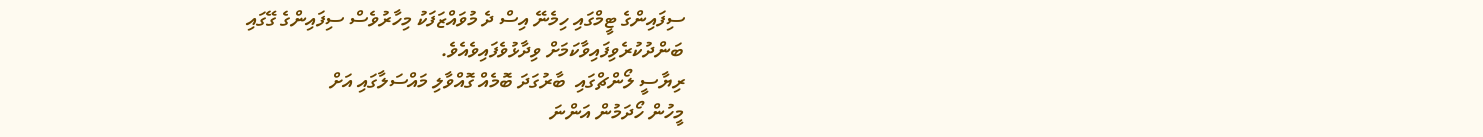ސިފައިންގެ ޓީމްގައި ހިމެނޭ އިސް ދެ މުވައްޒަފަކު މިހާރުވެސް ސިފައިންގެ ގޭގައި
ބަންދުކުރެވިފައިވާކަމަށް ވިދާޅުވެފައިވެއެވެ.
ރިޔާސީ ލޯންޗްގައި  ބާރުގަދަ ބޮމެއް ގޮއްވާލި މައްސަލާގައި އަށް
މީހުން ހޯދަމުން އަންނަ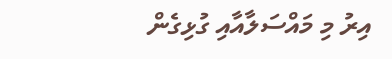އިރު މި މައްސަލާއާއި ގުޅިގެން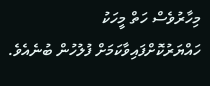މިހާރުވެސް ހަތް މީހަކު
ހައްޔަރުކޮށްފައިވާކަމަށް ފުލުހުން ބުނެއެވެ.